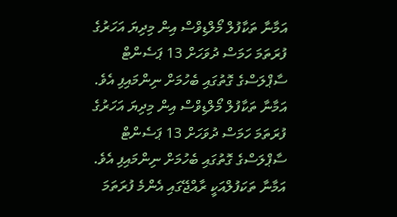އަމާނާ ތަކާފުލް މޯލްޑިވްސް އިން މިދިޔަ އަހަރުގެ ފުރަތަމަ ހަމަސް ދުވަހަށް 13 ޕަސެންޓް ސާޕްލަސްގެ ގޮތުގައި ބެހުމަށް ނިންމައިފި އެވެ.
އަމާނާ ތަކާފުލް މޯލްޑިވްސް އިން މިދިޔަ އަހަރުގެ ފުރަތަމަ ހަމަސް ދުވަހަށް 13 ޕަސެންޓް ސާޕްލަސްގެ ގޮތުގައި ބެހުމަށް ނިންމައިފި އެވެ.
އަމާނާ ތަކަފުލްއަކީ ރާއްޖޭގައި އެންމެ ފުރަތަމަ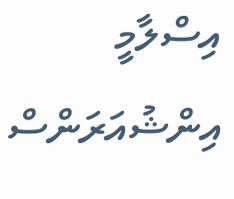އިސްލާމީ އިންޝުއަރަންސް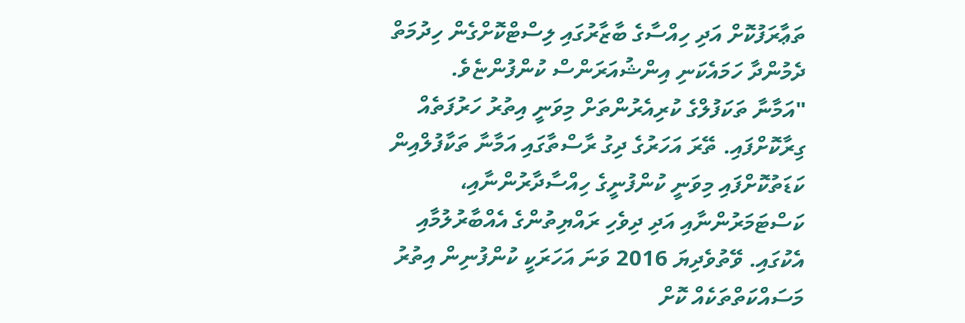ތަޢާރަފުކޮށް އަދި ހިއްސާގެ ބާޒާރުގައި ލިސްޓްކޮށްގެން ހިދުމަތް ދެމުންދާ ހަމައެކަނި އިންޝުއަރަންސް ކުންފުންޏެވެ.
"އަމާނާ ތަކަފުލްގެ ކުރިއެރުންތަށް މިވަނީ އިތުރު ހަރުފަތެއް ގިރާކޮށްފައި. ތޭރަ އަހަރުގެ ދިގު ރާސްތާގައި އަމާނާ ތަކާފުލްއިން ކަޑަތުކޮށްފައި މިވަނީ ކުންފުނީގެ ހިއްސާދާރުންނާއި، ކަސްޓަމަރުންނާއި އަދި ދިވެހި ރައްޔިތުންގެ އެއްބާރުލުމާއި އެކުގައި. ވޭތުވެދިޔަ 2016 ވަނަ އަހަރަކީ ކުންފުނިން އިތުރު މަސައްކަތްތަކެއް ކޮށް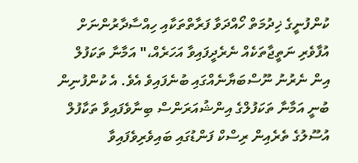ކުންފުނީގެ ޚިދުމަތް ހޯއްދަވާ ފަރާތްތަކާއި ހިއްސާދާރުންނަށް އުފާވެރި ނަތީޖާތަކެއް ނެރެދީފައިވާ އަހަރެއް،" އަމާނާ ތަކަފުލް އިން ނެރުނު ނޫސްބަޔާނެއްގައި ބުނެފައިވެ އެވެ. އެ ކުންފުނިން ބުނީ އަމާނާ ތަކަފުލްގެ އިންޝުއަރަންސް ބިނާވެފައިވާ ތަކާފުލް އުސޫލުގެ ތެރެއިން ރިސްކް ފަންޑުގައި ބައިވެރިވެފައިވާ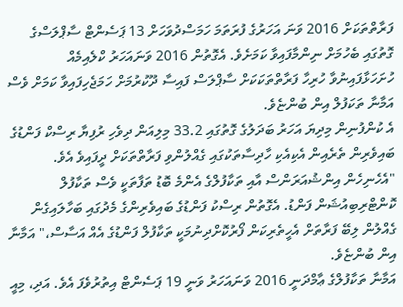ފަރާތްތަކަށް 2016 ވަނަ އަހަރުގެ ފުރަތަމަ ހަމަސްދުވަހަށް 13 ޕަސެންޓް ސާޕްލަސްގެ ގޮތުގައި ބެހުމަށް ނިންމާފައިވާ ކަމަށެވެ. އެގޮތުން 2016 ވަނައަހަރު ކްލެއިމެއް ހުށަހަޅާފައިނުވާ ހުރިހާ ފަރާތްތަކަކަށް ސާޕްލަސް ފައިސާ ދޫކުރުމަށް ހަމަޖެހިފައިވާ ކަމަށް ވެސް އަމާނާ ތަކަފުލް އިން ބުންޏެވެ.
އެ ކުންފުނިން މިދިޔަ އަހަރު ބަދަލުގެ ގޮތުގައި 33.2 މިލިއަން ދިވެހި ރުފިޔާ ރިސްކް ފަންޑުގެ ބައިވެރިން ތެރެއިން އެކިއެކި ހާދިސާތަކުގައި ގެއްލުންވި ފަރާތްތަކަށް ދީފައިވެ އެވެ. "އެހެނިހެން އިންޝުއަރަންސް އާއި ތަކާފުލްގެ އެންމެ ބޮޑު ތަފާތަކީ ވެސް ތަކާފުލް ކޮންޓްރިބިއުޝަން ފަންޑު. އެގޮތުން ރިސްކު ފަންޑުގެ ބައިވެރިންގެ މެދުގައި ބަހާލައިގެން ގެއްލުން ލިބޭ ފަރާތަށް އެހީތެރިކަން ފޯރުކޮށްދިނުމަކީ ތަކާފުލް ފަންޑުގެ އެއް އަސާސް،" އަމާނާ އިން ބުންޏެވެ.
އަމާނާ ތަކާފުލްގެ ޢާމްދަނީ 2016 ވަނައަހަރު ވަނީ 19 ޕަސެންޓް އިތުރުވެފަ އެވެ. އަދި، މިއީ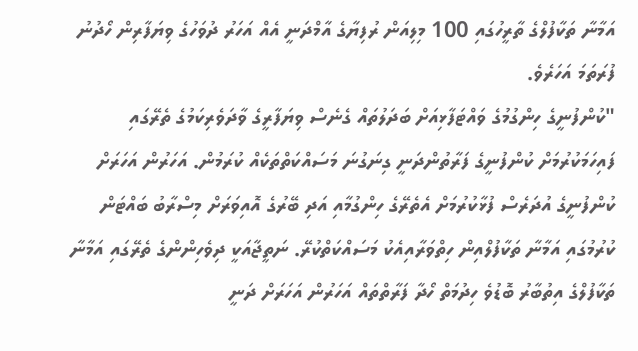އަމާނާ ތަކާފުލްގެ ތާރީހުގައި 100 މިލިއަން ރުފިޔާގެ އާމްދަނީ އެއް އަހަރު ދުވަހުގެ ވިޔަފާރިން ހޯދުނު ފުރަތަމަ އަހަރެވެ.
"ކުންފުނީގެ ހިންގުމުގެ ވައްޓަފާޅިއަށް ބަދަލުތައް ގެނެސް ވިޔަފާރީގެ ވާދަވެރިކަމުގެ ތެރޭގައި ފައިހަމަކުރުމަށް ކުންފުނީގެ ފަރާތުންދަނީ ގިނަގުނަ މަސައްކަތްތަކެއް ކުރަމުން. އަހަރުން އަހަރަށް ކުންފުނީގެ އުދަރެސް ފުޅާކުރުމަށް އެތެރޭގެ ހިންގުމާއި އަދި ބޭރުގެ އޮއިވަރަށް މިސްރާބު ބައްޓަން ކުރުމުގައި އަމާނާ ތަކާފުލްއިން ހިތްވަރާއިއެކު މަސައްކަތްކުރޭ. ނަތީޖާއަކީ ދިވެހިންންގެ ތެރޭގައި އަމާނާ ތަކާފުލްގެ އިތުބާރު ބޮޑުވެ ހިދުމަތް ހޯދާ ފަރާތްތައް އަހަރުން އަހަރަށް ދަނީ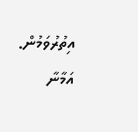އިތުރުވަމުން. އަމާނާ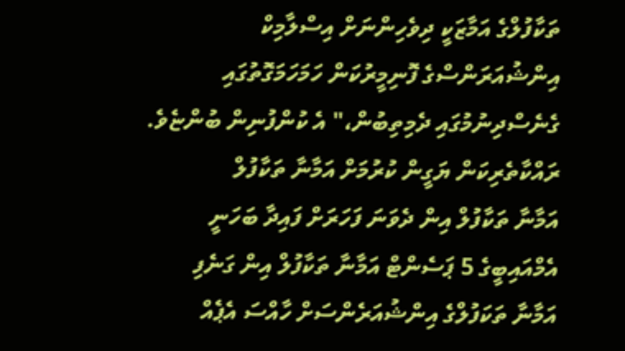ތަކާފުލްގެ އަމާޒަކީ ދިވެހިންނަށް އިސްލާމިކް އިންޝުއަރަންސްގެ ފޮނިމީރުކަން ހަމަހަމަގޮތުގައި ގެނެސްދިނުމުގައި ދެމިތިބުން،" އެ ކުންފުނިން ބުންޏެވެ.
ރައްކާތެރިކަން ޔަގީން ކުރުމަށް އަމާނާ ތަކާފުލް
އަމާނާ ތަކާފުލް އިން ދެވަނަ ފަހަރަށް ފައިދާ ބަހަނީ
އެމްއައިބީގެ 5 ޕަސެންޓް އަމާނާ ތަކާފުލް އިން ގަނެފި
އަމާނާ ތަކަފުލްގެ އިންޝުއަރެންސަށް ހާއްސަ އެޕެއް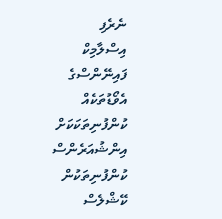ނެރެފި
އިސްލާމިކް ފައިނޭންސްގެ އެވޯޑުތަކެއް ކުންފުނިތަކަކަށް
އިންޝުއަރެންސް ކުންފުނިތަކުން ކޭޝްލެސް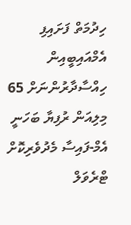ހިދުމަތް ފަށައިފި
އެމްއައިބީއިން ހިއްސާދާރުންނަށް 65 މިލިއަން ރުފިޔާ ބަހަނީ
އެމް-ފައިސާ މެދުވެރިކޮށް ޓްރެވަލް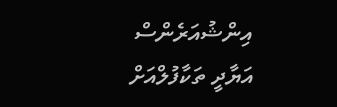އިންޝުއަރެންސް
އަޔާދީ ތަކާފުލްއަށް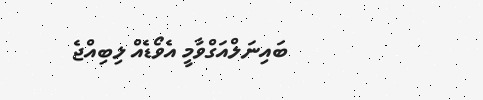ބައިނަލްއަގްވާމީ އެވޯޑެއް ލިބިއްޖެ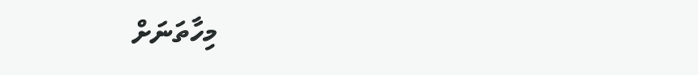މިހާތަނަށް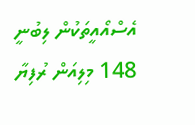އެސްއޯއީތަކުން ލިބުނީ 148 މިލިއަން ރުފިޔާ